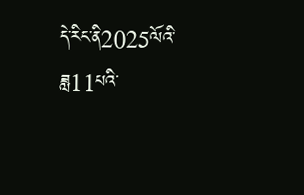དེ་རིང་ནི2025ལོའི་ཟླ11པའི་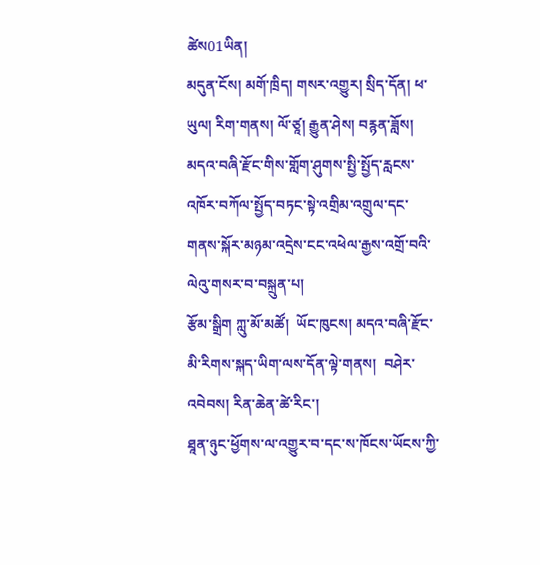ཚེས01ཡིན།
མདུན་ངོས། མགོ་ཁྲིད། གསར་འགྱུར། སྲིད་དོན། ཕ་ཡུལ། རིག་གནས། ལོ་ཙཱ། རྒྱུན་ཤེས། བརྙན་ཟློས།
མདའ་བཞི་རྫོང་གིས་གློག་ཤུགས་སྤྱི་སྤྱོད་རླངས་འཁོར་བཀོལ་སྤྱོད་བཏང་སྟེ་འགྲིམ་འགྲུལ་དང་གནས་སྐོར་མཉམ་འདྲེས་ངང་འཕེལ་རྒྱས་འགྲོ་བའི་ལེའུ་གསར་བ་བསྐྲུན་པ།
རྩོམ་སྒྲིག ཀླུ་མོ་མཚོ།  ཡོང་ཁུངས། མདའ་བཞི་རྫོང་མི་རིགས་སྐད་ཡིག་ལས་དོན་ལྟེ་གནས།  བཤེར་འབེབས། རིན་ཆེན་ཚེ་རིང་།
ཐཱན་ཉུང་ཕྱོགས་ལ་འགྱུར་བ་དང་ས་ཁོངས་ཡོངས་ཀྱི་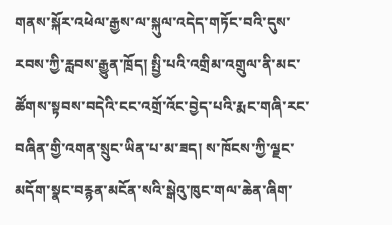གནས་སྐོར་འཕེལ་རྒྱས་ལ་སྐུལ་འདེད་གཏོང་བའི་དུས་རབས་ཀྱི་རླབས་རྒྱུན་ཁྲོད། སྤྱི་པའི་འགྲིམ་འགྲུལ་ནི་མང་ཚོགས་སྟབས་བདེའི་ངང་འགྲོ་འོང་བྱེད་པའི་རྨང་གཞི་རང་བཞིན་གྱི་འགན་སྲུང་ཡིན་པ་མ་ཟད། ས་ཁོངས་ཀྱི་ལྗང་མདོག་སྣང་བརྙན་མངོན་སའི་སྒེའུ་ཁུང་གལ་ཆེན་ཞིག་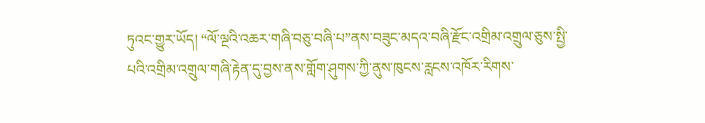ཏུའང་གྱུར་ཡོད། “ལོ་ལྔའི་འཆར་གཞི་བཅུ་བཞི་པ”ནས་བཟུང་མདའ་བཞི་རྫོང་འགྲིམ་འགྲུལ་ཅུས་སྤྱི་པའི་འགྲིམ་འགྲུལ་གཞི་རྟེན་དུ་བྱས་ནས་གློག་ཤུགས་ཀྱི་ནུས་ཁུངས་རླངས་འཁོར་རིགས་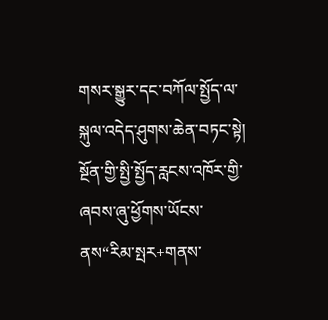གསར་སྒྱུར་དང་བཀོལ་སྤྱོད་ལ་སྐུལ་འདེད་ཤུགས་ཆེན་བཏང་སྟེ། སྔོན་གྱི་སྤྱི་སྤྱོད་རླངས་འཁོར་གྱི་ཞབས་ཞུ་ཕྱོགས་ཡོངས་ནས“རིམ་སྤར+གནས་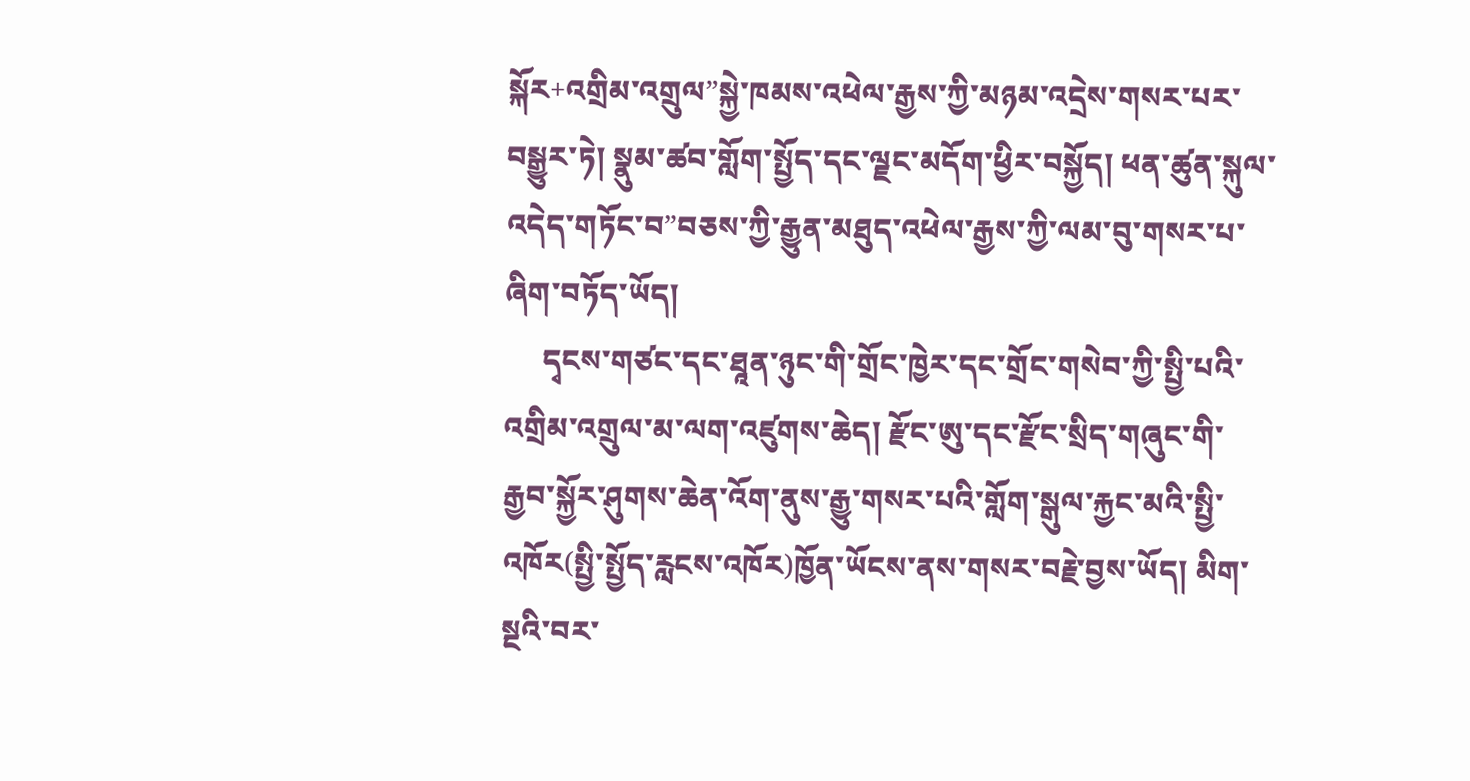སྐོར+འགྲིམ་འགྲུལ”སྐྱེ་ཁམས་འཕེལ་རྒྱས་ཀྱི་མཉམ་འདྲེས་གསར་པར་བསྒྱུར་ཏེ། སྣུམ་ཚབ་གློག་སྤྱོད་དང་ལྗང་མདོག་ཕྱིར་བསྐྱོད། ཕན་ཚུན་སྐུལ་འདེད་གཏོང་བ”བཅས་ཀྱི་རྒྱུན་མཐུད་འཕེལ་རྒྱས་ཀྱི་ལམ་བུ་གསར་པ་ཞིག་བཏོད་ཡོད།
     དྭངས་གཙང་དང་ཐཱན་ཉུང་གི་གྲོང་ཁྱེར་དང་གྲོང་གསེབ་ཀྱི་སྤྱི་པའི་འགྲིམ་འགྲུལ་མ་ལག་འཛུགས་ཆེད། རྫོང་ཨུ་དང་རྫོང་སྲིད་གཞུང་གི་རྒྱབ་སྐྱོར་ཤུགས་ཆེན་འོག་ནུས་རྒྱུ་གསར་པའི་གློག་སྒུལ་རྐྱང་མའི་སྤྱི་འཁོར(སྤྱི་སྤྱོད་རླངས་འཁོར)ཁྱོན་ཡོངས་ནས་གསར་བརྗེ་བྱས་ཡོད། མིག་སྔའི་བར་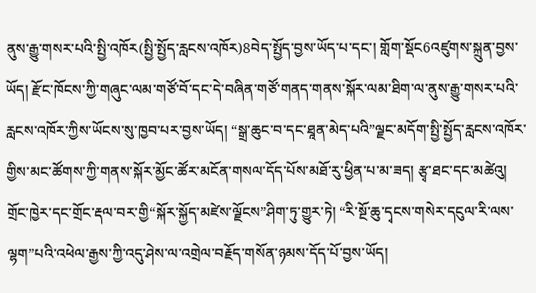ནུས་རྒྱུ་གསར་པའི་སྤྱི་འཁོར(སྤྱི་སྤྱོད་རླངས་འཁོར)8བེད་སྤྱོད་བྱས་ཡོད་པ་དང་། གློག་སྡོང6འཛུགས་སྐྲུན་བྱས་ཡོད། རྫོང་ཁོངས་ཀྱི་གཞུང་ལམ་གཙོ་བོ་དང་དེ་བཞིན་གཙོ་གནད་གནས་སྐོར་ལམ་ཐིག་ལ་ནུས་རྒྱུ་གསར་པའི་རླངས་འཁོར་ཀྱིས་ཡོངས་སུ་ཁྱབ་པར་བྱས་ཡོད། “སྒྲ་ཆུང་བ་དང་ཐཱན་མེད་པའི”ལྗང་མདོག་སྤྱི་སྤྱོད་རླངས་འཁོར་གྱིས་མང་ཚོགས་ཀྱི་གནས་སྐོར་མྱོང་ཚོར་མངོན་གསལ་དོད་པོས་མཐོ་རུ་ཕྱིན་པ་མ་ཟད། རྩྭ་ཐང་དང་མཚེའུ། གྲོང་ཁྱེར་དང་གྲོང་རྡལ་བར་གྱི“སྐོར་སྐྱོད་མཛེས་ལྗོངས”ཤིག་ཏུ་གྱུར་ཏེ། “རི་སྔོ་ཆུ་དྭངས་གསེར་དངུལ་རི་ལས་ལྷག”པའི་འཕེལ་རྒྱས་ཀྱི་འདུ་ཤེས་ལ་འགྲེལ་བརྗོད་གསོན་ཉམས་དོད་པོ་བྱས་ཡོད།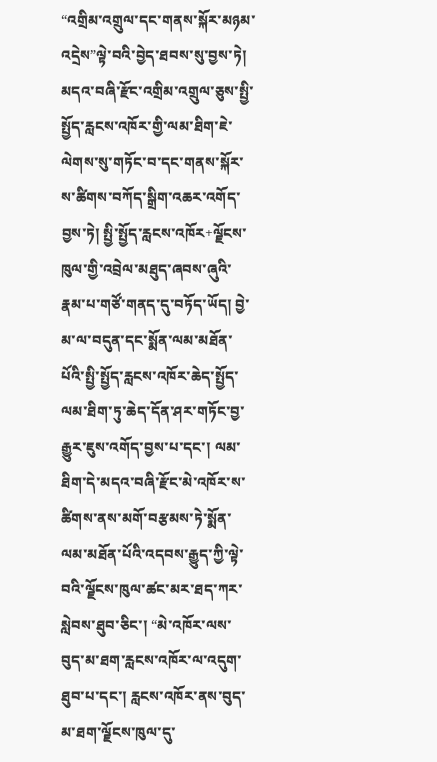“འགྲིམ་འགྲུལ་དང་གནས་སྐོར་མཉམ་འདྲེས”ལྟེ་བའི་བྱེད་ཐབས་སུ་བྱས་ཏེ། མདའ་བཞི་རྫོང་འགྲིམ་འགྲུལ་ཅུས་སྤྱི་སྤྱོད་རླངས་འཁོར་གྱི་ལམ་ཐིག་ཇེ་ལེགས་སུ་གཏོང་བ་དང་གནས་སྐོར་ས་ཚིགས་བཀོད་སྒྲིག་འཆར་འགོད་བྱས་ཏེ། སྤྱི་སྤྱོད་རླངས་འཁོར+ལྗོངས་ཁུལ་གྱི་འབྲེལ་མཐུད་ཞབས་ཞུའི་རྣམ་པ་གཙོ་གནད་དུ་བཏོད་ཡོད། བྱེ་མ་ལ་བདུན་དང་སྨོན་ལམ་མཐོན་པོའི་སྤྱི་སྤྱོད་རླངས་འཁོར་ཆེད་སྤྱོད་ལམ་ཐིག་ཏུ་ཆེད་དོན་ཤར་གཏོང་བྱ་རྒྱུར་ཇུས་འགོད་བྱས་པ་དང་། ལམ་ཐིག་དེ་མདའ་བཞི་རྫོང་མེ་འཁོར་ས་ཚིགས་ནས་མགོ་བརྩམས་ཏེ་སྨོན་ལམ་མཐོན་པོའི་འདབས་རྒྱུད་ཀྱི་ལྟེ་བའི་ལྗོངས་ཁུལ་ཚང་མར་ཐད་ཀར་སླེབས་ཐུབ་ཅིང་། “མེ་འཁོར་ལས་བུད་མ་ཐག་རླངས་འཁོར་ལ་འདུག་ཐུབ་པ་དང་། རླངས་འཁོར་ནས་བུད་མ་ཐག་ལྗོངས་ཁུལ་དུ་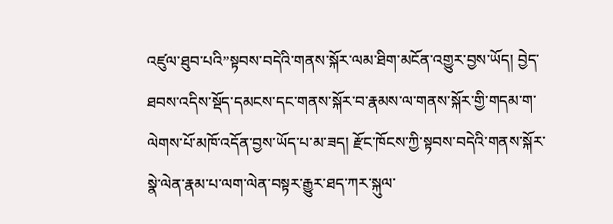འཛུལ་ཐུབ་པའི”སྟབས་བདེའི་གནས་སྐོར་ལམ་ཐིག་མངོན་འགྱུར་བྱས་ཡོད། བྱེད་ཐབས་འདིས་སྡོད་དམངས་དང་གནས་སྐོར་བ་རྣམས་ལ་གནས་སྐོར་གྱི་གདམ་ག་ལེགས་པོ་མཁོ་འདོན་བྱས་ཡོད་པ་མ་ཟད། རྫོང་ཁོངས་ཀྱི་སྟབས་བདེའི་གནས་སྐོར་སྣེ་ལེན་རྣམ་པ་ལག་ལེན་བསྟར་རྒྱུར་ཐད་ཀར་སྐུལ་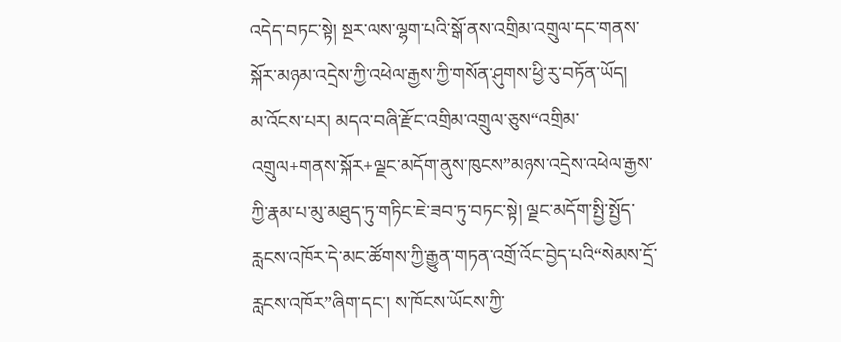འདེད་བཏང་སྟེ། སྔར་ལས་ལྷག་པའི་སྒོ་ནས་འགྲིམ་འགྲུལ་དང་གནས་སྐོར་མཉམ་འདྲེས་ཀྱི་འཕེལ་རྒྱས་ཀྱི་གསོན་ཤུགས་ཕྱི་རུ་བཏོན་ཡོད།
མ་འོངས་པར། མདའ་བཞི་རྫོང་འགྲིམ་འགྲུལ་ཅུས“འགྲིམ་འགྲུལ+གནས་སྐོར+ལྗང་མདོག་ནུས་ཁུངས”མཉས་འདྲེས་འཕེལ་རྒྱས་ཀྱི་རྣམ་པ་མུ་མཐུད་ཏུ་གཏིང་ཇེ་ཟབ་ཏུ་བཏང་སྟེ། ལྗང་མདོག་སྤྱི་སྤྱོད་རླངས་འཁོར་དེ་མང་ཚོགས་ཀྱི་རྒྱུན་གཏན་འགྲོ་འོང་བྱེད་པའི“སེམས་དྲོ་རླངས་འཁོར”ཞིག་དང་། ས་ཁོངས་ཡོངས་ཀྱི་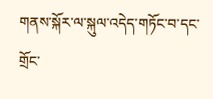གནས་སྐོར་ལ་སྐུལ་འདེད་གཏོང་བ་དང་གྲོང་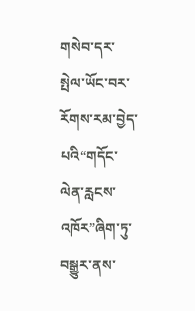གསེབ་དར་སྤེལ་ཡོང་བར་རོགས་རམ་བྱེད་པའི“གདོང་ལེན་རླངས་འཁོར”ཞིག་ཏུ་བསྒྱུར་ནས་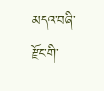མདའ་བཞི་རྫོང་གི་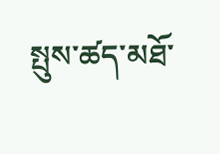སྤུས་ཚད་མཐོ་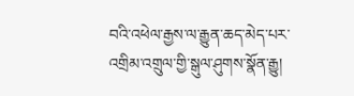བའི་འཕེལ་རྒྱས་ལ་རྒྱུན་ཆད་མེད་པར་འགྲིམ་འགྲུལ་གྱི་སྒུལ་ཤུགས་སྣོན་རྒྱུ།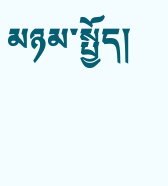མཉམ་སྤྱོད།